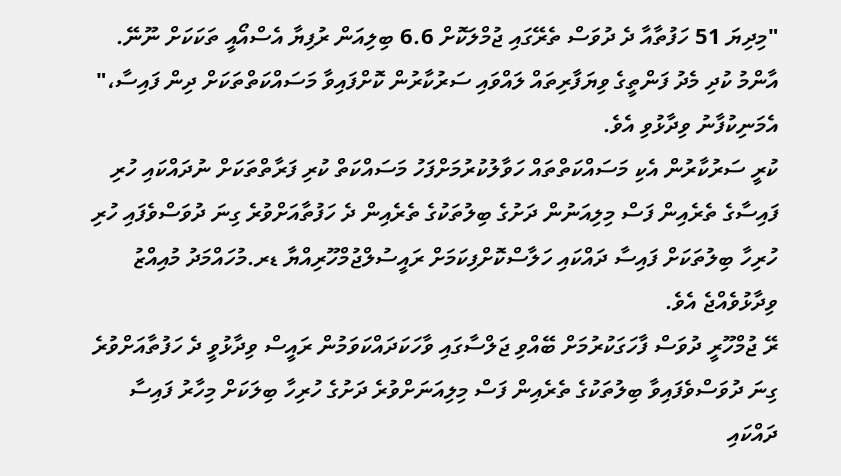"މިދިޔަ 51 ހަފުތާއާ ދެ ދުވަސް ތެރޭގައި ޖުމްލަކޮށް 6.6 ބިލިއަން ރުފިޔާ އެސްއޯއީ ތަކަކަށް ނޫނޭ. އާންމު ކުދި މެދު ފަންތީގެ ވިޔަފާރިތައް ލައްވައި ސަރުކާރުން ކޮށްފައިވާ މަސައްކަތްތަކަށް ދިން ފައިސާ،" އެމަނިކުފާނު ވިދާޅުވި އެވެ.
ކުރީ ސަރުކާރުން އެކި މަސައްކަތްތައް ހަވާލުކުރުމަށްފަހު މަސައްކަތް ކުރި ފަރާތްތަކަށް ނުދައްކައި ހުރި ފައިސާގެ ތެރެއިން ފަސް މިލިއަނުން ދަށުގެ ބިލުތަކުގެ ތެރެއިން ދެ ހަފުތާއަށްވުރެ ގިނަ ދުވަސްވެފައި ހުރި ހުރިހާ ބިލުތަކަށް ފައިސާ ދައްކައި ހަލާސްކޮށްފިކަމަށް ރައީސުލްޖުމްހޫރިއްޔާ ޑރ.މުހައްމަދު މުއިއްޒު ވިދާޅުވެއްޖެ އެވެ.
ރޭ ޖުމްހޫރީ ދުވަސް ފާހަގަކުރުމަށް ބޭއްވި ޖަލްސާގައި ވާހަކަދައްކަވަމުން ރައީސް ވިދާޅުވީ ދެ ހަފުތާއަށްވުރެ ގިނަ ދުވަސްވެފައިވާ ބިލުތަކުގެ ތެރެއިން ފަސް މިލިއަނަށްވުރެ ދަށުގެ ހުރިހާ ބިލަކަށް މިހާރު ފައިސާ ދައްކައި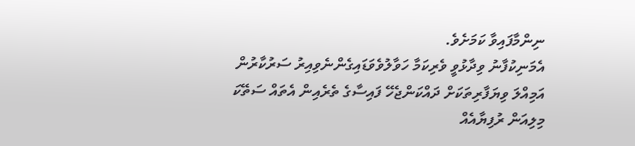ނިންމާފައިވާ ކަމަށެވެ.
އެމަނިކުފާނު ވިދާޅުވީ ވެރިކަމާ ހަވާލުވެވަޑައިގެންނެވިއިރު ސަރުކާރުން އަމިއްލަ ވިޔަފާރިތަކަށް ދައްކަންޖެހޭ ފައިސާގެ ތެރެއިން އެތައް ސަތޭކަ މިލިއަން ރުފިޔާއެއް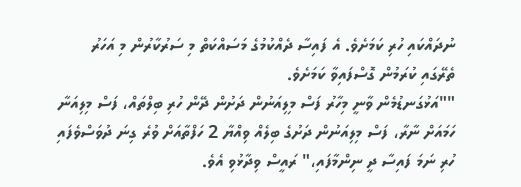ނުދައްކައި ހުރި ކަމަށެވެ. އެ ފައިސާ ދެއްކުމުގެ މަސައްކަތް މި ސަރުކާރުން މި އަހަރު ތެރޭގައި ކުރަމުން ގޮސްފައިވާ ކަމަށެވެ.
""އަޅުގަނޑުމެން ވާނީ މިހާރު ފަސް މިލިއަނުން ދަށުން ދޭން ހުރި ބިލްތައް، ފަސް މިލިއަނާ ހަމައަށް ނާރާ، ފަސް މިލިއަނުން ދަށުގެ ބިލެއް ވިއްޔާ 2 ހަފްތާއަށް ވުރެ ގިނަ ދުވަސްވެފައި ހުރި ނަމަ ފައިސާ ދީ ނިންމާފައި،" ރައީސް ވިދާޅުވި އެވެ.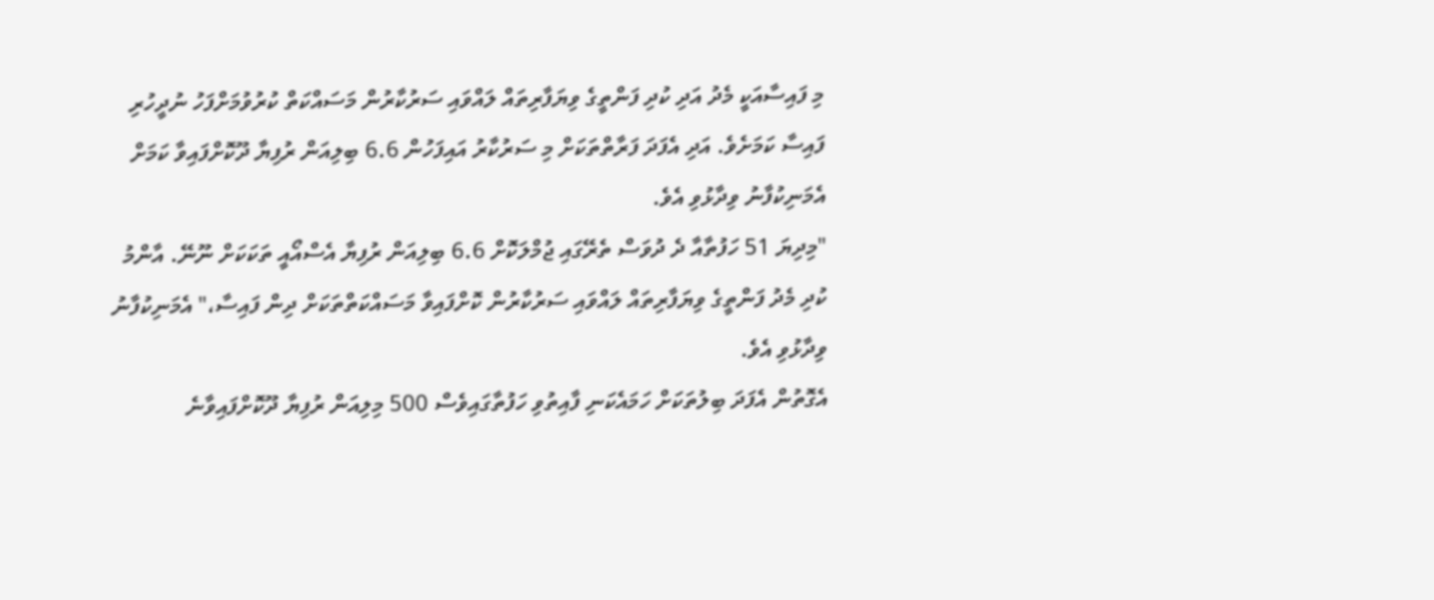މި ފައިސާއަކީ މެދު އަދި ކުދި ފަންތީގެ ވިޔަފާރިތައް ލައްވައި ސަރުކާރުން މަސައްކަތް ކުރުވުމަށްފަހު ނުދީހުރި ފައިސާ ކަމަށެވެ. އަދި އެފަދަ ފަރާތްތަކަށް މި ސަރުކާރު އައިފަހުން 6.6 ބިލިއަން ރުފިޔާ ދޫކޮށްފައިވާ ކަމަށް އެމަނިކުފާނު ވިދާޅުވި އެވެ.
"މިދިޔަ 51 ހަފުތާއާ ދެ ދުވަސް ތެރޭގައި ޖުމްލަކޮށް 6.6 ބިލިއަން ރުފިޔާ އެސްއޯއީ ތަކަކަށް ނޫނޭ. އާންމު ކުދި މެދު ފަންތީގެ ވިޔަފާރިތައް ލައްވައި ސަރުކާރުން ކޮށްފައިވާ މަސައްކަތްތަކަށް ދިން ފައިސާ،" އެމަނިކުފާނު ވިދާޅުވި އެވެ.
އެގޮތުން އެފަދަ ބިލުތަކަށް ހަމައެކަނި ފާއިތުވި ހަފުތާގައިވެސް 500 މިލިއަން ރުފިޔާ ދޫކޮށްފައިވާނެ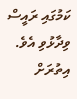ކަމުގައި ރައީސް ވިދާޅުވި އެވެ.
އިތުރަށް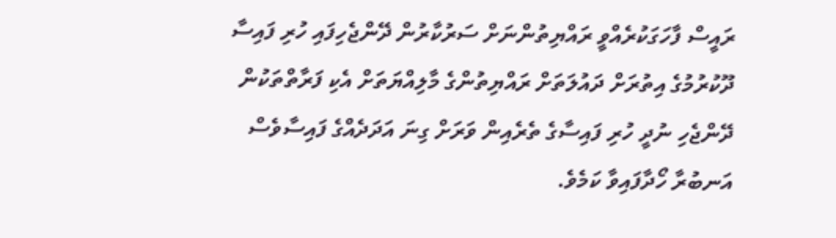ރައީސް ފާހަގަކުރެއްވީ ރައްޔިތުންނަށް ސަރުކާރުން ދޭންޖެހިފައި ހުރި ފައިސާ ދޫކުރުމުގެ އިތުރަށް ދައުލަތަށް ރައްޔިތުންގެ މާލިއްޔަތަށް އެކި ފަރާތްތަކުން ދޭންޖެހި ނުދީ ހުރި ފައިސާގެ ތެރެއިން ވަރަށް ގިނަ އަދަދެއްގެ ފައިސާވެސް އަނބުރާ ހޯދާފައިވާ ކަމެވެ.